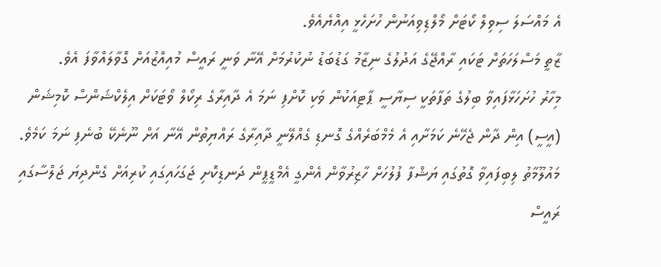އެ މައްސަލަ ސިވިލް ކޯޓަށް މޯލްޑިވިއަނުން ހުށަހެޅީ އިއްޔެއެވެ.
ޒާތީ މަސްލަހަތަށް ޓަކައި ރާއްޖޭގެ އަދުލުގެ ނިޒާމު ގަޑުބަޑު ނުކުރުމަށް އޭނާ ވަނީ ރައީސް މުއިއްޒުއަށް ގޮވާލައްވާފަ އެވެ.
މިހާރު ހުށަހަޅާފައިވާ ބިލުގެ ތަފާތަކީ ސިޔާސީ ޕާޓިއަކުން ވަކި ކޮށްފި ނަމަ އެ ދާއިރާގެ ރިކޯލް ވޯޓަކަށް އިލެކްޝަންސް ކޮމިޝަން (އީސީ) އިން ދާން ޖެހޭނެ ކަމަށާއި އެ މެމްބަރެއްގެ ގޮނޑި ގެއްލޭނީ ދާއިރާގެ ރައްޔިތުން އޭނާ އަށް ނޫނެކޭ ބުނެފި ނަމަ ކަމެވެ.
މައުލޫމާތު ލިބިފައިވާ ގޮތުގައި ޔަޝްފާ ފުލުހަށް ހާޒިރުވާން އެންގީ އެމްޑީޕީން ދަނޑިކޮށި ޖަގަހައިގައި ކުރިއަށް ގެންދިޔަ ޖަލްސާގައި ރައީސް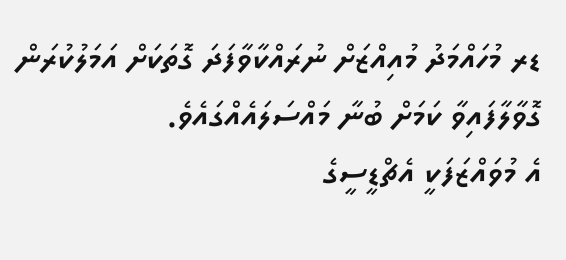ޑރ މުހައްމަދު މުއިއްޒަށް ނުރައްކާވާފަދަ ގޮތަކަށް އަމަލުކުރަން ގޮވާލާފައިވާ ކަމަށް ބުނާ މައްސަލައެއްގައެވެ.
އެ މުވައްޒަފަކީ އެޗްޑީސީގެ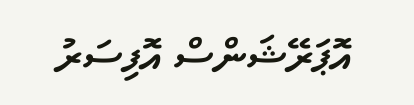އޮޕަރޭޝަންސް އޮފިސަރު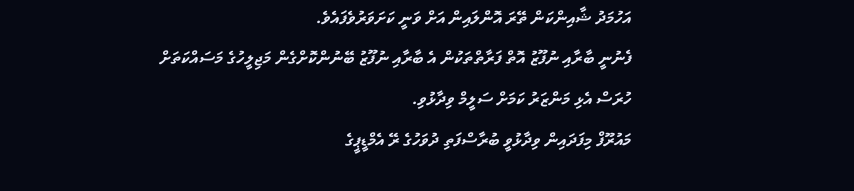އަހުމަދު ޝާއިންކަން ތޭރަ އޮންލައިން އަށް ވަނީ ކަށަވަރުވެފައެވެ.
ފެނުނީ ބާރާއި ނުފޫޒު އޮތް ފަރާތްތަކުން އެ ބާރާއި ނުފޫޒު ބޭނުންކޮށްގެން މަޖިލީހުގެ މަސައްކަތަށް ހުރަސް އެޅި މަންޒަރު ކަމަށް ސަލީމް ވިދާޅުވި.
މައުރޫފް މިފަދައިން ވިދާޅުވީ ބުރާސްފަތި ދުވަހުގެ ރޭ އެމްޑީޕީގެ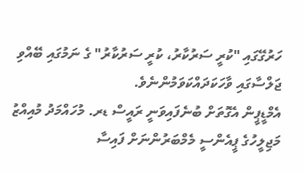ހަރުގޭގައި "ކުރީ ސަރުކާރު، ކުރީ ސަރުކާރު" ގެ ނަމުގައި ބޭއްވި ޖަލްސާގައި ވާހަކަދައްކަވަމުންނެވެ.
އެމްޑީޕީން އެގޮތަށް ބުނެފައިވަނީ ރައީސް ޑރ. މުހައްމަދު މުއިއްޒު މަޖިލީހުގެ ޕީއެންސީ މެމްބަރުންނަށް ފައިސާ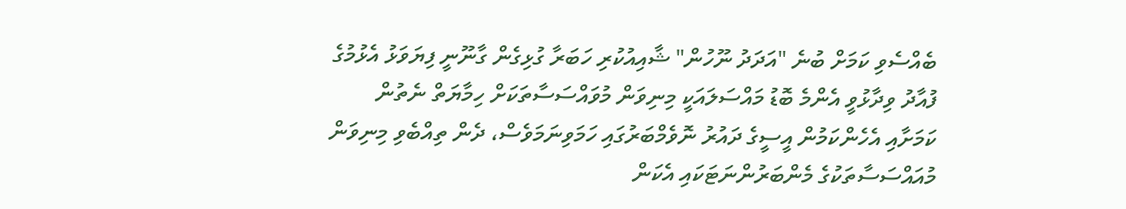ބެއްސެވި ކަމަށް ބުނެ "އަދަދު ނޫހުން" ޝާއިއުކުރި ހަބަރާ ގުޅިގެން ގާނޫނީ ފިޔަވަޅު އެޅުމުގެ
ފުއާދު ވިދާޅުވީ އެންމެ ބޮޑު މައްސަލައަކީ މިނިވަން މުވައްސަސާތަކަށް ހިމާޔަތް ނެތުން ކަމަށާއި އެހެންކަމުން އީސީގެ ދައުރު ނޮވެމްބަރުގައި ހަމަވިނަމަވެސް، ދެން ތިއްބެވި މިނިވަން މުއައްސަސާތަކުގެ މެންބަރުންނަޓަކައި އެކަން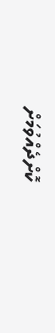ކޮށްދެއްވުމަށް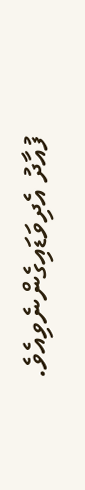ފުއާދު އެދިވަޑައިގެންނެވިއެވެ.